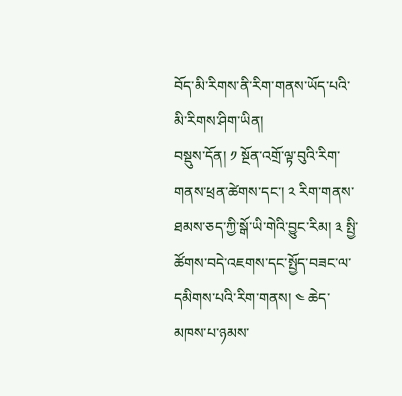བོད་མི་རིགས་ནི་རིག་གནས་ཡོད་པའི་མི་རིགས་ཤིག་ཡིན།
བསྡུས་དོན། ༡ སྔོན་འགྲོ་ལྟ་བུའི་རིག་གནས་ཕྲན་ཚེགས་དང་། ༢ རིག་གནས་ཐམས་ཅད་ཀྱི་སྒོ་ཡི་གེའི་བྱུང་རིམ། ༣ སྤྱི་ཚོགས་བདེ་འཇགས་དང་སྤྱོད་བཟང་ལ་དམིགས་པའི་རིག་གནས། ༤ ཆེད་མཁས་པ་ཉམས་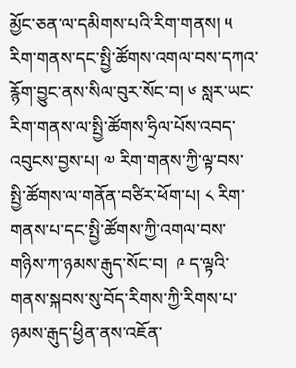མྱོང་ཅན་ལ་དམིགས་པའི་རིག་གནས། ༥ རིག་གནས་དང་སྤྱི་ཚོགས་འགལ་བས་དཀའ་རྙོག་བྱུང་ནས་སིལ་བུར་སོང་བ། ༦ སླར་ཡང་རིག་གནས་ལ་སྤྱི་ཚོགས་ཧྲིལ་པོས་འབད་འབུངས་བྱས་པ། ༧ རིག་གནས་ཀྱི་ལྟ་བས་སྤྱི་ཚོགས་ལ་གནོན་བཙིར་ཕོག་པ། ༨ རིག་གནས་པ་དང་སྤྱི་ཚོགས་ཀྱི་འགལ་བས་གཉིས་ཀ་ཉམས་རྒུད་སོང་བ།  ༩ ད་ལྟའི་གནས་སྐབས་སུ་བོད་རིགས་ཀྱི་རིགས་པ་ཉམས་རྒུད་ཕྱིན་ནས་འཇོན་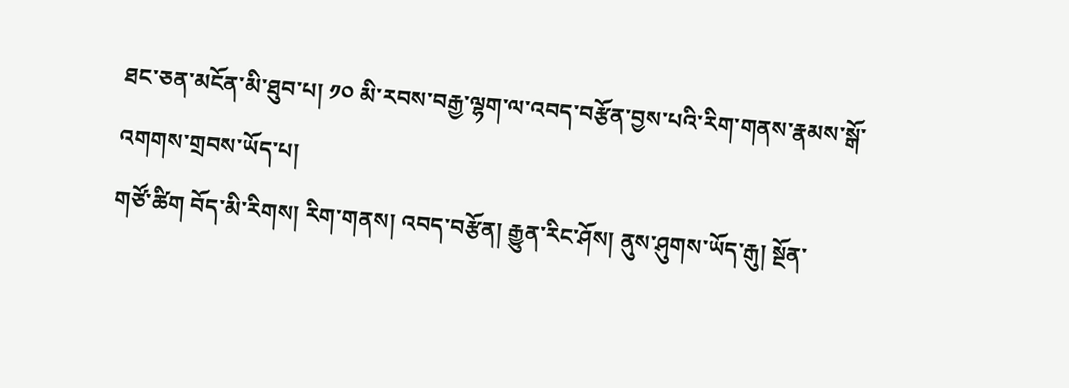ཐང་ཅན་མངོན་མི་ཐུབ་པ། ༡༠ མི་རབས་བརྒྱ་ལྷག་ལ་འབད་བརྩོན་བྱས་པའི་རིག་གནས་རྣམས་སྒོ་འགགས་གྲབས་ཡོད་པ།
གཙོ་ཚིག བོད་མི་རིགས། རིག་གནས། འབད་བརྩོན། རྒྱུན་རིང་ཤོས། ནུས་ཤུགས་ཡོད་རྒུ། སྔོན་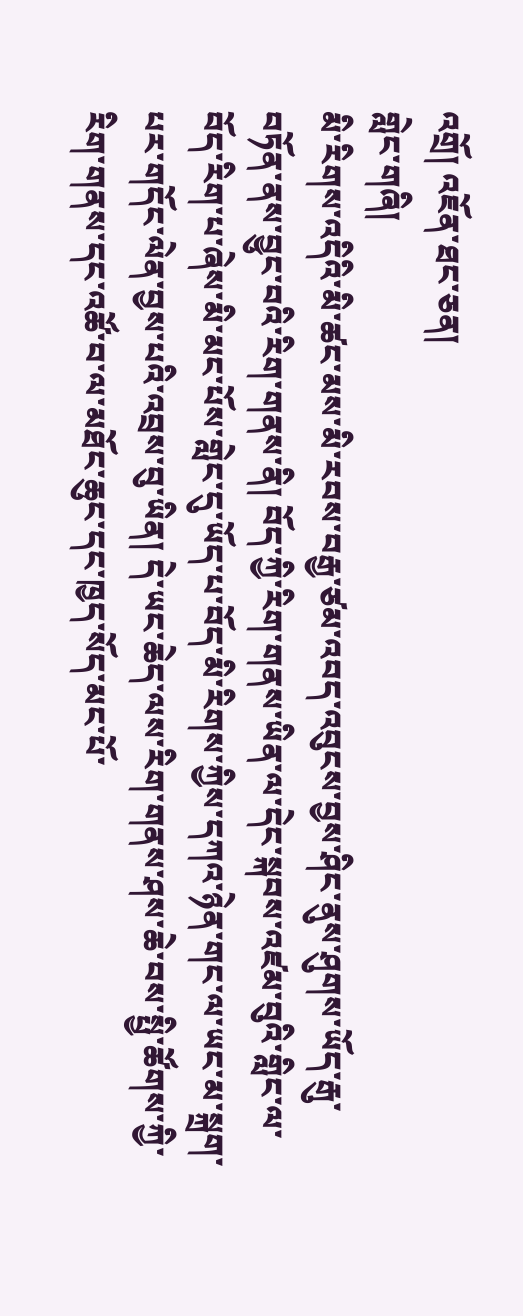འགྲོ། འཇོན་ཐང་ཅན།
གླེང་གཞི།
མི་རིགས་འདིའི་མི་ཚང་མས་མི་རབས་བརྒྱ་ཙམ་འབད་འབུངས་བྱས་ཤིང་ནུས་ཤུགས་ཡོད་རྒུ་བཏོན་ནས་བྱུང་བའི་རིག་གནས་ནི། བོད་ཀྱི་རིག་གནས་ཡིན་ལ་དེང་སྐབས་འཛམ་བུའི་གླིང་ལ་བོད་རིག་པ་ཞེས་མི་མང་པོས་གླེང་དུ་ཡོད་པ་བོད་མི་རིགས་ཀྱིས་དཀའ་ཉེན་གང་ལ་ཡང་མ་སྐྲག་པར་གདོང་ལེན་བྱས་པའི་འབྲས་བུ་ཡིན། དེ་ཡང་ཆེད་ལས་རིག་གནས་ཤས་ཆེ་བས་སྤྱི་ཚོགས་ཀྱི་རིག་གནས་དང་འཚོ་བ་ལ་མཐོང་ཆུང་དང་ཁྱད་སོད་མང་པོ་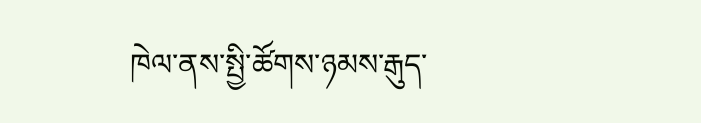ཁེལ་ནས་སྤྱི་ཚོགས་ཉམས་རྒུད་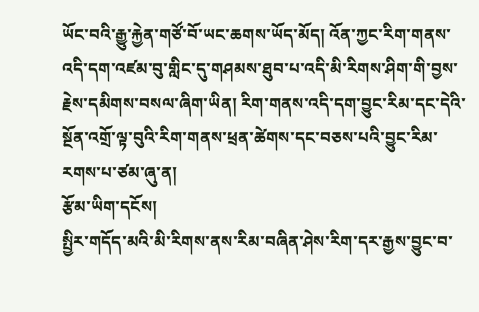ཡོང་བའི་རྒྱུ་རྐྱེན་གཙོ་བོ་ཡང་ཆགས་ཡོད་མོད། འོན་ཀྱང་རིག་གནས་འདི་དག་འཛམ་བུ་གླིང་དུ་གཤམས་ཐུབ་པ་འདི་མི་རིགས་ཤིག་གི་བྱས་རྗེས་དམིགས་བསལ་ཞིག་ཡིན། རིག་གནས་འདི་དག་བྱུང་རིམ་དང་དེའི་སྔོན་འགྲོ་ལྟ་བུའི་རིག་གནས་ཕྲན་ཚེགས་དང་བཅས་པའི་བྱུང་རིམ་རགས་པ་ཙམ་ཞུ་ན།
རྩོམ་ཡིག་དངོས།
སྤྱིར་གདོད་མའི་མི་རིགས་ནས་རིམ་བཞིན་ཤེས་རིག་དར་རྒྱས་བྱུང་བ་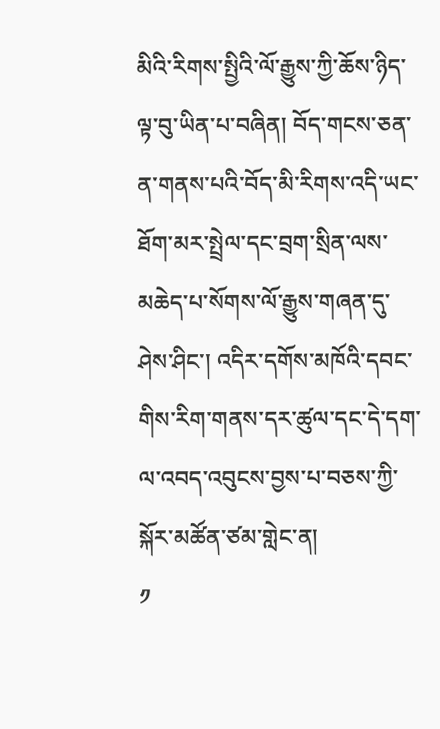མིའི་རིགས་སྤྱིའི་ལོ་རྒྱུས་ཀྱི་ཆོས་ཉིད་ལྟ་བུ་ཡིན་པ་བཞིན། བོད་གངས་ཅན་ན་གནས་པའི་བོད་མི་རིགས་འདི་ཡང་ཐོག་མར་སྤྲེལ་དང་བྲག་སྲིན་ལས་མཆེད་པ་སོགས་ལོ་རྒྱུས་གཞན་དུ་ཤེས་ཤིང་། འདིར་དགོས་མཁོའི་དབང་གིས་རིག་གནས་དར་ཚུལ་དང་དེ་དག་ལ་འབད་འབུངས་བྱས་པ་བཅས་ཀྱི་སྐོར་མཚོན་ཙམ་གླེང་ན།
༡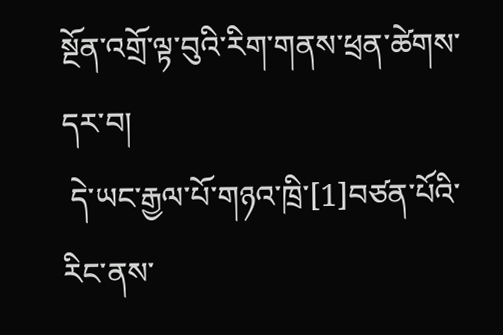སྔོན་འགྲོ་ལྟ་བུའི་རིག་གནས་ཕྲན་ཚེགས་དར་བ།
 དེ་ཡང་རྒྱལ་པོ་གཉའ་ཁྲི་[1]བཙན་པོའི་རིང་ནས་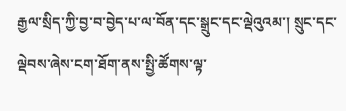རྒྱལ་སྲིད་ཀྱི་བྱ་བ་བྱེད་པ་ལ་བོན་དང་སྒྲུང་དང་ལྡེའུའམ་། སྲུང་དང་ལྡེབས་ཞེས་ངག་ཐོག་ནས་སྤྱི་ཚོགས་ལྟ་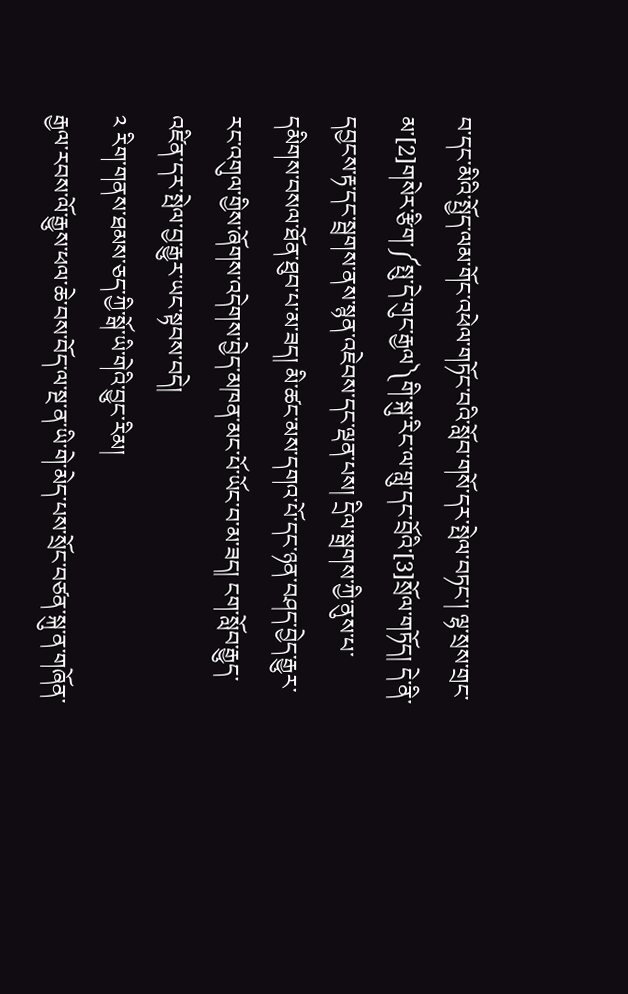བ་དང་མིའི་སྤྱོད་ལམ་གོང་འཕེལ་གཏོང་བའི་སློབ་གསོ་དར་སྤེལ་བཏང་། ལྷ་སྲས་གྲང་མ་[2]གསེར་རྩིག་༼སྤུ་དེ་གུང་རྒྱལ༽གི་སྐུ་རིང་ལ་གླུ་དང་བྲོའི་[3]སྲོལ་གཏོད། དེ་ནི་དབྱངས་རྟ་དང་སྦྲགས་ནས་སྙན་འཇེབས་དང་ལྡན་པས། དྲིལ་སྒྲགས་ཀྱི་ནུས་པ་དམིགས་བསལ་ཐོན་ཐུབ་པ་མ་ཟད། མི་ཚང་མས་དགའ་པོ་དང་ཉན་བཤད་བྱེད་རྒྱུར་རང་འགུལ་གྱིས་ཞོགས་འདེགས་བྱེད་མཁན་མང་པོ་ཡོང་བ་མ་ཟད། ངག་སློབ་རྒྱུད་འཛིན་དར་སྤེལ་བྱ་རྒྱུར་ཡང་སྟབས་བདེ།
༢ རིག་གནས་ཐམས་ཅད་ཀྱི་སྒོ་ཡི་གེའི་བྱུང་རིམ།
རྒྱལ་རབས་ལོ་རྒྱུས་ཕལ་ཆེ་བས་བོད་ལ་སྔ་ན་ཡི་གེ་མེད་པས་སྲོང་བཙན་སྐུ་ན་གཞོན་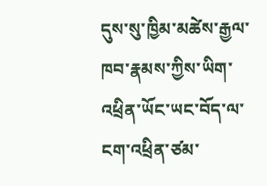དུས་སུ་ཁྱིམ་མཚེས་རྒྱལ་ཁབ་རྣམས་ཀྱིས་ཡིག་འཕྲིན་ཡོང་ཡང་བོད་ལ་ངག་འཕྲིན་ཙམ་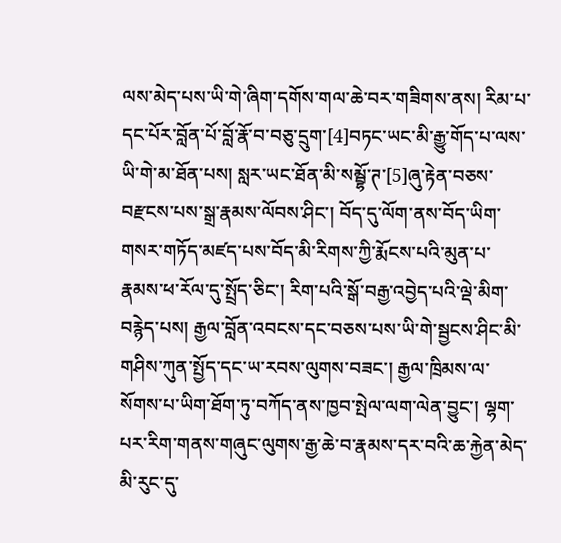ལས་མེད་པས་ཡི་གེ་ཞིག་དགོས་གལ་ཆེ་བར་གཟིགས་ནས། རིམ་པ་དང་པོར་བློན་པོ་བློ་རྣོ་བ་བཅུ་དྲུག་[4]བཏང་ཡང་མི་རྒྱུ་གོད་པ་ལས་ཡི་གེ་མ་ཐོན་པས། སླར་ཡང་ཐོན་མི་སམྦྷོ་ཊ་[5]ཞུ་རྟེན་བཅས་བརྫངས་པས་སྒྲ་རྣམས་ལོབས་ཤིང་། བོད་དུ་ལོག་ནས་བོད་ཡིག་གསར་གཏོད་མཛད་པས་བོད་མི་རིགས་ཀྱི་རྨོངས་པའི་མུན་པ་རྣམས་ཕ་རོལ་དུ་སྤྲོད་ཅིང་། རིག་པའི་སྒོ་བརྒྱ་འབྱེད་པའི་ལྡེ་མིག་བརྙེད་པས། རྒྱལ་བློན་འབངས་དང་བཅས་པས་ཡི་གེ་སྦྱངས་ཤིང་མི་གཤིས་ཀུན་སྤྱོད་དང་ཡ་རབས་ལུགས་བཟང་། རྒྱལ་ཁྲིམས་ལ་སོགས་པ་ཡིག་ཐོག་ཏུ་བཀོད་ནས་ཁྱབ་སྤེལ་ལག་ལེན་བྱུང་། ལྷག་པར་རིག་གནས་གཞུང་ལུགས་རྒྱ་ཆེ་བ་རྣམས་དར་བའི་ཆ་རྐྱེན་མེད་མི་རུང་དུ་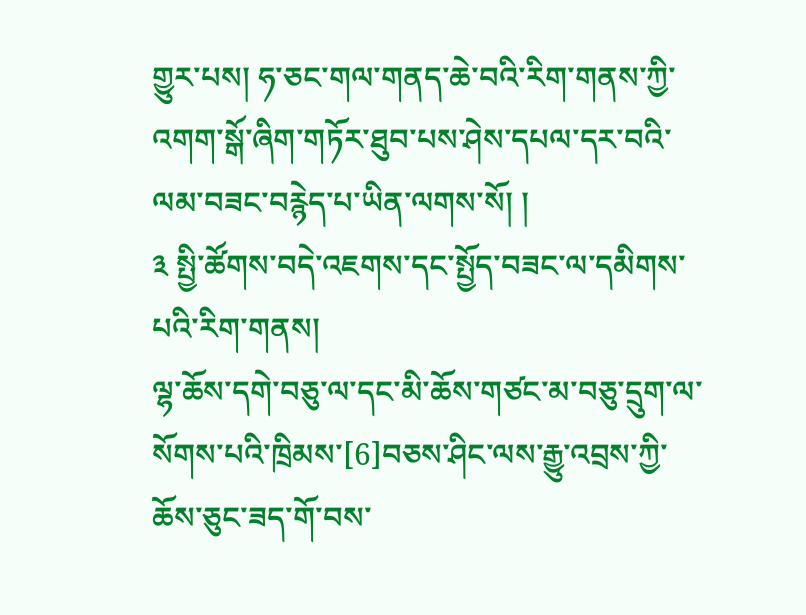གྱུར་པས། ཧ་ཅང་གལ་གནད་ཆེ་བའི་རིག་གནས་ཀྱི་འགག་སྒོ་ཞིག་གཏོར་ཐུབ་པས་ཤེས་དཔལ་དར་བའི་ལམ་བཟང་བརྙེད་པ་ཡིན་ལགས་སོ། །
༣ སྤྱི་ཚོགས་བདེ་འཇགས་དང་སྤྱོད་བཟང་ལ་དམིགས་པའི་རིག་གནས།
ལྷ་ཆོས་དགེ་བཅུ་ལ་དང་མི་ཆོས་གཙང་མ་བཅུ་དྲུག་ལ་སོགས་པའི་ཁྲིམས་[6]བཅས་ཤིང་ལས་རྒྱུ་འབྲས་ཀྱི་ཆོས་ཅུང་ཟད་གོ་བས་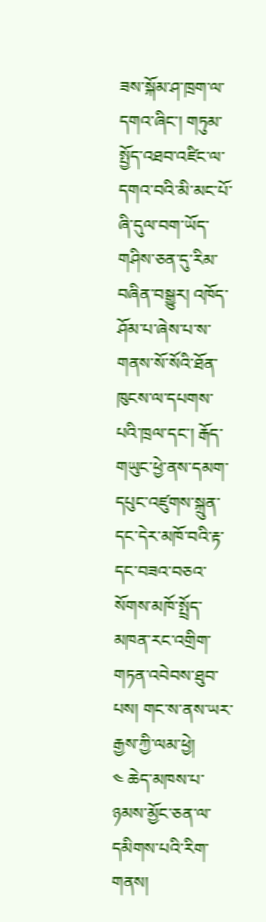ཟས་སྐོམ་ཤ་ཁྲག་ལ་དགའ་ཞིང་། གཏུམ་སྤྱོད་འཐབ་འཛིང་ལ་དགའ་བའི་མི་མང་པོ་ཞི་དུལ་བག་ཡོད་གཤིས་ཅན་དུ་རིམ་བཞིན་བསྒྱུར། འཁོད་ཤོམ་པ་ཞེས་པ་ས་གནས་སོ་སོའི་ཐོན་ཁུངས་ལ་དཔགས་པའི་ཁྲལ་དང་། རྒོད་གཡུང་ཕྱེ་ནས་དམག་དཔུང་འཛུགས་སྐྲུན་དང་དེར་མཁོ་བའི་རྟ་དང་བཟའ་བཅའ་སོགས་མཁོ་སྤྲོད་མཁན་རང་འགྲིག་གཏན་འབེབས་ཐུབ་པས། གང་ས་ནས་ཡར་རྒྱས་ཀྱི་ལམ་ཕྱེ།
༤ ཆེད་མཁས་པ་ཉམས་མྱོང་ཅན་ལ་དམིགས་པའི་རིག་གནས།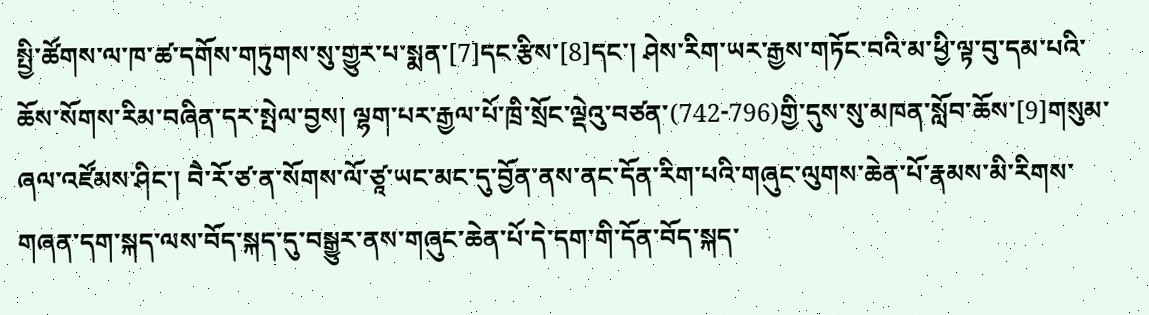སྤྱི་ཚོགས་ལ་ཁ་ཚ་དགོས་གཏུགས་སུ་གྱུར་པ་སྨན་[7]དང་རྩིས་[8]དང་། ཤེས་རིག་ཡར་རྒྱས་གཏོང་བའི་མ་ཕྱི་ལྟ་བུ་དམ་པའི་ཆོས་སོགས་རིམ་བཞིན་དར་སྤེལ་བྱས། ལྷག་པར་རྒྱལ་པོ་ཁྲི་སྲོང་ལྡེའུ་བཙན་(742-796)གྱི་དུས་སུ་མཁན་སློབ་ཆོས་[9]གསུམ་ཞལ་འཛོམས་ཤིང་། བཻ་རོ་ཙ་ན་སོགས་ལོ་ཙཱ་ཡང་མང་དུ་བྱོན་ནས་ནང་དོན་རིག་པའི་གཞུང་ལུགས་ཆེན་པོ་རྣམས་མི་རིགས་གཞན་དག་སྐད་ལས་བོད་སྐད་དུ་བསྒྱུར་ནས་གཞུང་ཆེན་པོ་དེ་དག་གི་དོན་བོད་སྐད་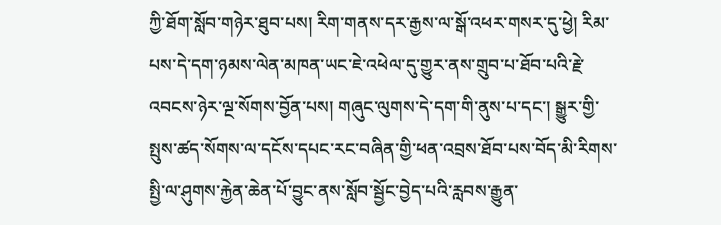ཀྱི་ཐོག་སློབ་གཉེར་ཐུབ་པས། རིག་གནས་དར་རྒྱས་ལ་སྒོ་འཕར་གསར་དུ་ཕྱེ། རིམ་པས་དེ་དག་ཉམས་ལེན་མཁན་ཡང་ཇེ་འཕེལ་དུ་གྱུར་ནས་གྲུབ་པ་ཐོབ་པའི་རྗེ་འབངས་ཉེར་ལྔ་སོགས་བྱོན་པས། གཞུང་ལུགས་དེ་དག་གི་ནུས་པ་དང་། སྒྱུར་གྱི་སྤུས་ཚད་སོགས་ལ་དངོས་དཔང་རང་བཞིན་གྱི་ཕན་འབྲས་ཐོབ་པས་བོད་མི་རིགས་སྤྱི་ལ་ཤུགས་རྐྱེན་ཆེན་པོ་བྱུང་ནས་སློབ་སྦྱོང་བྱེད་པའི་རླབས་རྒྱུན་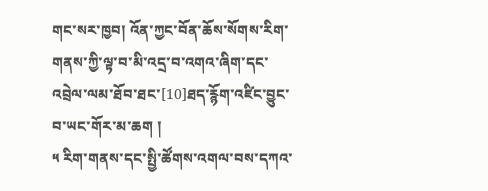གང་སར་ཁྱབ། འོན་ཀྱང་བོན་ཆོས་སོགས་རིག་གནས་ཀྱི་ལྟ་བ་མི་འདྲ་བ་འགའ་ཞིག་དང་འབྲེལ་ལམ་ཐོབ་ཐང་[10]ཐད་རྙོག་འཛིང་བྱུང་བ་ཡང་གོར་མ་ཆག །
༥ རིག་གནས་དང་སྤྱི་ཚོགས་འགལ་བས་དཀའ་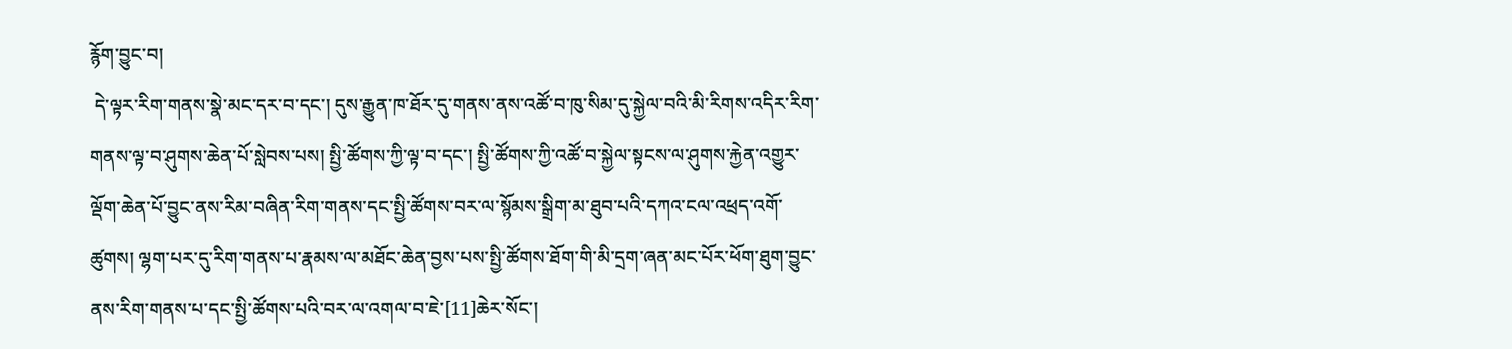རྙོག་བྱུང་བ།
 དེ་ལྟར་རིག་གནས་སྣེ་མང་དར་བ་དང་། དུས་རྒྱུན་ཁ་ཐོར་དུ་གནས་ནས་འཚོ་བ་ཁུ་སིམ་དུ་སྐྱེལ་བའི་མི་རིགས་འདིར་རིག་གནས་ལྟ་བ་ཤུགས་ཆེན་པོ་སླེབས་པས། སྤྱི་ཚོགས་ཀྱི་ལྟ་བ་དང་། སྤྱི་ཚོགས་ཀྱི་འཚོ་བ་སྐྱེལ་སྟངས་ལ་ཤུགས་རྐྱེན་འགྱུར་ལྡོག་ཆེན་པོ་བྱུང་ནས་རིམ་བཞིན་རིག་གནས་དང་སྤྱི་ཚོགས་བར་ལ་སྙོམས་སྒྲིག་མ་ཐུབ་པའི་དཀའ་ངལ་འཕྲད་འགོ་ཚུགས། ལྷག་པར་དུ་རིག་གནས་པ་རྣམས་ལ་མཐོང་ཆེན་བྱས་པས་སྤྱི་ཚོགས་ཐོག་གི་མི་དྲག་ཞན་མང་པོར་ཕོག་ཐུག་བྱུང་ནས་རིག་གནས་པ་དང་སྤྱི་ཚོགས་པའི་བར་ལ་འགལ་བ་ཇེ་[11]ཆེར་སོང་།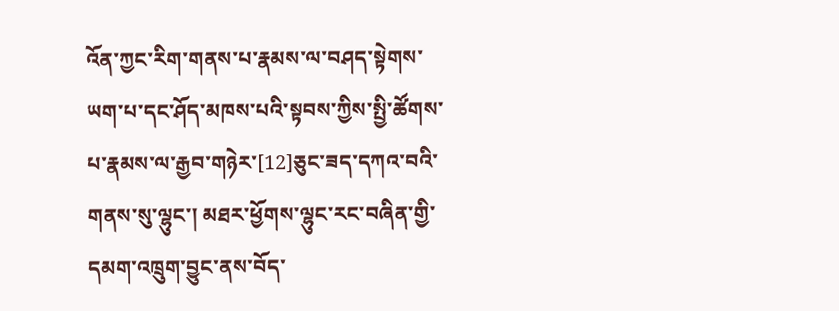འོན་ཀྱང་རིག་གནས་པ་རྣམས་ལ་བཤད་སྟེགས་ཡག་པ་དང་ཤོད་མཁས་པའི་སྟབས་ཀྱིས་སྤྱི་ཚོགས་པ་རྣམས་ལ་རྒྱབ་གཉེར་[12]ཅུང་ཟད་དཀའ་བའི་གནས་སུ་ལྷུང་། མཐར་ཕྱོགས་ལྷུང་རང་བཞིན་གྱི་དམག་འཁྲུག་བྱུང་ནས་བོད་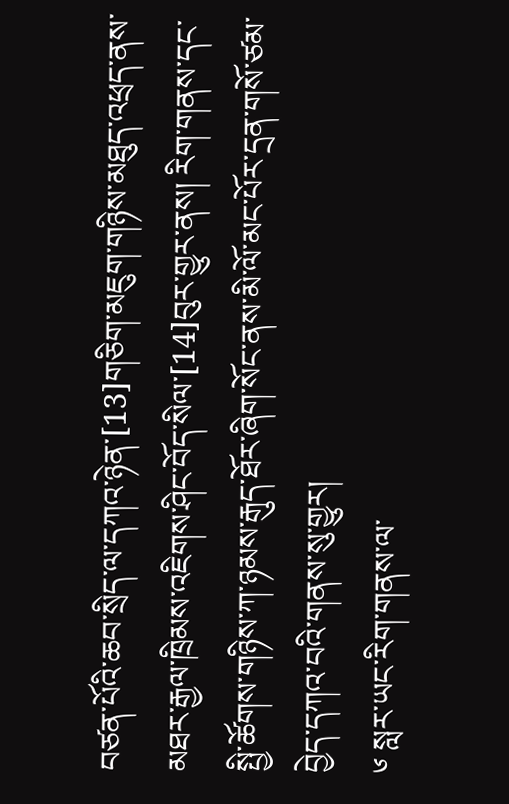བཙན་པོའི་ཆབ་སྲིད་ལ་དཀའ་ཉེན་[13]གཅིག་མཇུག་གཉིས་མཐུད་འཕྲད་ནས་མཐར་རྒྱལ་ཁྲིམས་འཇིགས་ཤིང་བོད་སིལ་[14]བུར་གྱུར་ནས། རིག་གནས་དང་སྤྱི་ཚོགས་གཉིས་ཀ་ཉམས་རྒུད་ཐོར་ཞིག་སོང་ནས་མི་ལོ་མང་པོར་དྲན་གསོ་ཙམ་བྱེད་དཀའ་བའི་གནས་སུ་གྱུར།
༦ སླར་ཡང་རིག་གནས་ལ་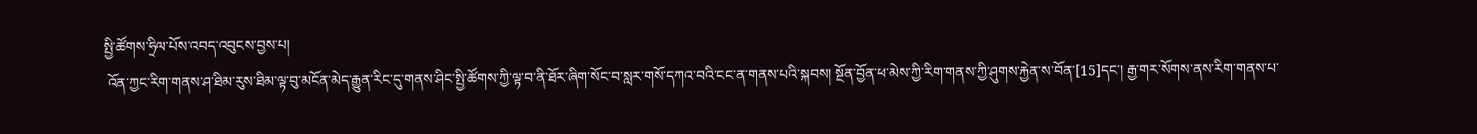སྤྱི་ཚོགས་ཧྲིལ་པོས་འབད་འབུངས་བྱས་པ།
 འོན་ཀྱང་རིག་གནས་ཤ་ཐིམ་རུས་ཐིམ་ལྟ་བུ་མངོན་མེད་རྒྱུན་རིང་དུ་གནས་ཤིང་སྤྱི་ཚོགས་ཀྱི་ལྟ་བ་ནི་ཐོར་ཞིག་སོང་བ་སླར་གསོ་དཀའ་བའི་ངང་ན་གནས་པའི་སྐབས། སྔོན་བྱོན་ཕ་མེས་ཀྱི་རིག་གནས་ཀྱི་ཤུགས་རྐྱེན་ས་བོན་[15]དང་། རྒྱ་གར་སོགས་ནས་རིག་གནས་པ་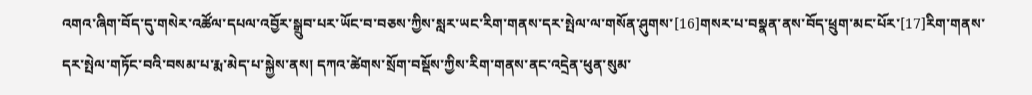འགའ་ཞིག་བོད་དུ་གསེར་འཚོལ་དཔལ་འབྱོར་སྒྲུབ་པར་ཡོང་བ་བཅས་ཀྱིས་སླར་ཡང་རིག་གནས་དར་སྤེལ་ལ་གསོན་ཤུགས་[16]གསར་པ་བསྣན་ནས་བོད་ཕྲུག་མང་པོར་[17]རིག་གནས་དར་སྤེལ་གཏོང་བའི་བསམ་པ་རྨ་མེད་པ་སྐྱེས་ནས། དཀའ་ཚེགས་སྲོག་བསྡོས་ཀྱིས་རིག་གནས་ནང་འདྲེན་ཕུན་སུམ་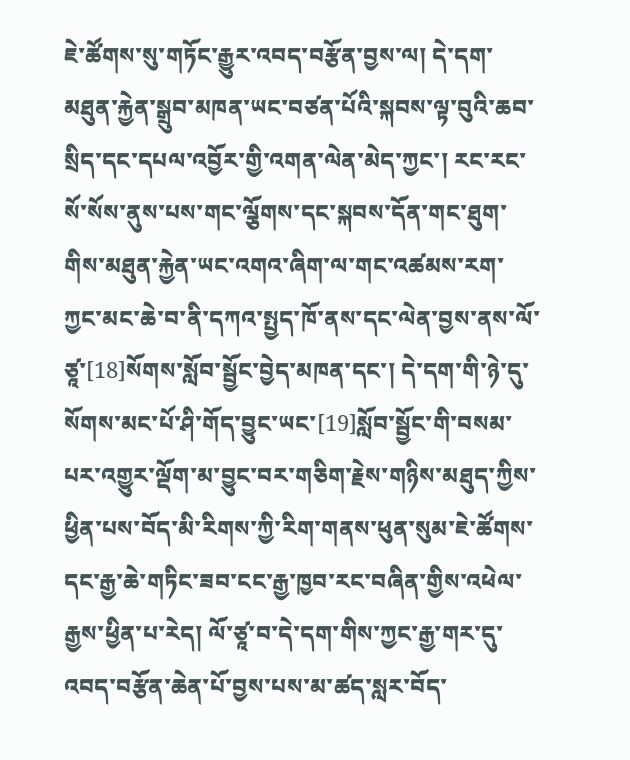ཇེ་ཚོགས་སུ་གཏོང་རྒྱུར་འབད་བརྩོན་བྱས་ལ། དེ་དག་མཐུན་རྐྱེན་སྒྲུབ་མཁན་ཡང་བཙན་པོའི་སྐབས་ལྟ་བུའི་ཆབ་སྲིད་དང་དཔལ་འབྱོར་གྱི་འགན་ལེན་མེད་ཀྱང་། རང་རང་སོ་སོས་ནུས་པས་གང་ལྕོགས་དང་སྐབས་དོན་གང་ཐུག་གིས་མཐུན་རྐྱེན་ཡང་འགའ་ཞིག་ལ་གང་འཚམས་རག་ཀྱང་མང་ཆེ་བ་ནི་དཀའ་སྤྱད་ཁོ་ནས་དང་ལེན་བྱས་ནས་ལོ་ཙཱ་[18]སོགས་སློབ་སྦྱོང་བྱེད་མཁན་དང་། དེ་དག་གི་ཉེ་དུ་སོགས་མང་པོ་ཤི་གོད་བྱུང་ཡང་[19]སློབ་སྦྱོང་གི་བསམ་པར་འགྱུར་ལྡོག་མ་བྱུང་བར་གཅིག་རྗེས་གཉིས་མཐུད་ཀྱིས་ཕྱིན་པས་བོད་མི་རིགས་ཀྱི་རིག་གནས་ཕུན་སུམ་ཇེ་ཚོགས་དང་རྒྱ་ཆེ་གཏིང་ཟབ་ངང་རྒྱ་ཁྱབ་རང་བཞིན་གྱིས་འཕེལ་རྒྱས་ཕྱིན་པ་རེད། ལོ་ཙཱ་བ་དེ་དག་གིས་ཀྱང་རྒྱ་གར་དུ་འབད་བརྩོན་ཆེན་པོ་བྱས་པས་མ་ཚད་སླར་བོད་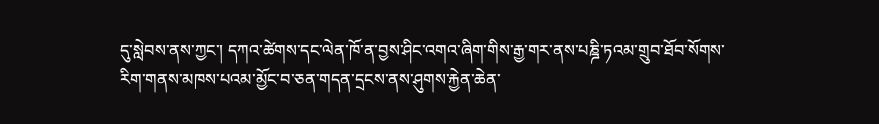དུ་སླེབས་ནས་ཀྱང་། དཀའ་ཚེགས་དང་ལེན་ཁོ་ན་བྱས་ཤིང་འགའ་ཞིག་གིས་རྒྱ་གར་ནས་པཎྜི་ཏའམ་གྲུབ་ཐོབ་སོགས་རིག་གནས་མཁས་པའམ་མྱོང་བ་ཅན་གདན་དྲངས་ནས་ཤུགས་རྐྱེན་ཆེན་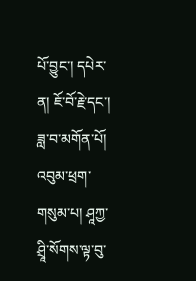པོ་བྱུང་། དཔེར་ན། ཇོ་བོ་རྗེ་དང་། ཟླ་བ་མགོན་པོ། འབུམ་ཕྲག་གསུམ་པ། ཤཱཀྱ་ཤྲཱི་སོགས་ལྟ་བུ་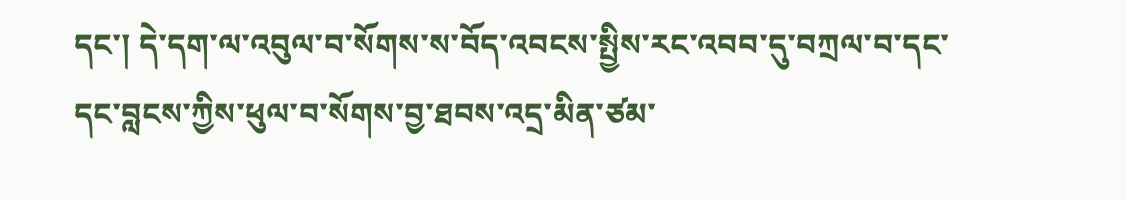དང་། དེ་དག་ལ་འབུལ་བ་སོགས་ས་བོད་འབངས་སྤྱིས་རང་འབབ་དུ་བཀྲལ་བ་དང་དང་བླངས་ཀྱིས་ཕུལ་བ་སོགས་བྱ་ཐབས་འདྲ་མིན་ཙམ་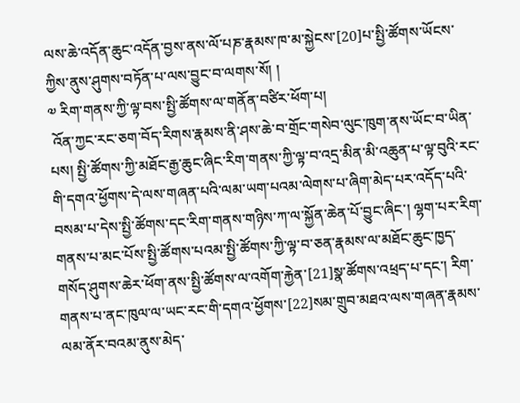ལས་ཆེ་འདོན་ཆུང་འདོན་བྱས་ནས་ལོ་པཎ་རྣམས་ཁ་མ་སྐྱེངས་[20]པ་སྤྱི་ཚོགས་ཡོངས་ཀྱིས་ནུས་ཤུགས་བཏོན་པ་ལས་བྱུང་བ་ལགས་སོ། །
༧ རིག་གནས་ཀྱི་ལྟ་བས་སྤྱི་ཚོགས་ལ་གནོན་བཙིར་ཕོག་པ།
 འོན་ཀྱང་རང་ཅག་བོད་རིགས་རྣམས་ནི་ཤས་ཆེ་བ་གྲོང་གསེབ་ལུང་ཁུག་ནས་ཡོང་བ་ཡིན་པས། སྤྱི་ཚོགས་ཀྱི་མཐོང་རྒྱ་ཆུང་ཞིང་རིག་གནས་ཀྱི་ལྟ་བ་འདྲ་མིན་མི་འཆུན་པ་ལྟ་བུའི་རང་གི་དགའ་ཕྱོགས་དེ་ལས་གཞན་པའི་ལམ་ཡག་པའམ་ལེགས་པ་ཞིག་མེད་པར་འདོད་པའི་བསམ་པ་དེས་སྤྱི་ཚོགས་དང་རིག་གནས་གཉིས་ཀ་ལ་སྐྱོན་ཆེན་པོ་བྱུང་ཞིང་། ལྷག་པར་རིག་གནས་པ་མང་པོས་སྤྱི་ཚོགས་པའམ་སྤྱི་ཚོགས་ཀྱི་ལྟ་བ་ཅན་རྣམས་ལ་མཐོང་ཆུང་ཁྱད་གསོད་ཤུགས་ཆེར་ཕོག་ནས་སྤྱི་ཚོགས་ལ་འགོག་རྐྱེན་[21]སྣ་ཚོགས་འཕྲད་པ་དང་། རིག་གནས་པ་ནང་ཁུལ་ལ་ཡང་རང་གི་དགའ་ཕྱོགས་[22]སམ་གྲུབ་མཐའ་ལས་གཞན་རྣམས་ལམ་ནོར་བའམ་ནུས་མེད་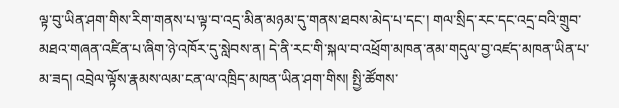ལྟ་བུ་ཡིན་ཤག་གིས་རིག་གནས་པ་ལྟ་བ་འདྲ་མིན་མཉམ་དུ་གནས་ཐབས་མེད་པ་དང་། གལ་སྲིད་རང་དང་འདྲ་བའི་གྲུབ་མཐའ་གཞན་འཛིན་པ་ཞིག་ཉེ་འཁོར་དུ་སླེབས་ན། དེ་ནི་རང་གི་སྐལ་བ་འཕྲོག་མཁན་ནམ་གདུལ་བྱ་འཛད་མཁན་ཡིན་པ་མ་ཟད། འབྲེལ་ལྟོས་རྣམས་ལམ་ངན་ལ་འཁྲིད་མཁན་ཡིན་ཤག་གིས། སྤྱི་ཚོགས་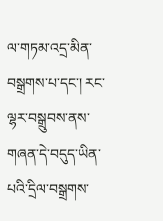ལ་གཏམ་འདྲ་མིན་བསྒྲགས་པ་དང་། རང་ལྷར་བསྒྲུབས་ནས་གཞན་དེ་བདུད་ཡིན་པའི་དྲིལ་བསྒྲགས་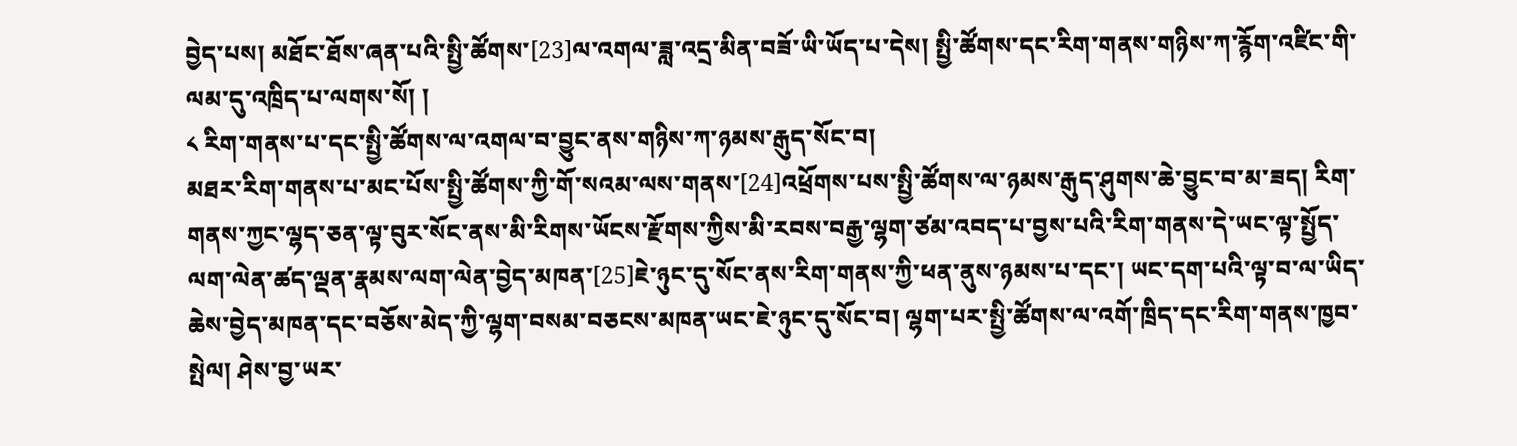བྱེད་པས། མཐོང་ཐོས་ཞན་པའི་སྤྱི་ཚོགས་[23]ལ་འགལ་ཟླ་འདྲ་མིན་བཟོ་ཡི་ཡོད་པ་དེས། སྤྱི་ཚོགས་དང་རིག་གནས་གཉིས་ཀ་རྙོག་འཛིང་གི་ལམ་དུ་འཁྲིད་པ་ལགས་སོ། །
༨ རིག་གནས་པ་དང་སྤྱི་ཚོགས་ལ་འགལ་བ་བྱུང་ནས་གཉིས་ཀ་ཉམས་རྒུད་སོང་བ།
མཐར་རིག་གནས་པ་མང་པོས་སྤྱི་ཚོགས་ཀྱི་གོ་སའམ་ལས་གནས་[24]འཕྲོགས་པས་སྤྱི་ཚོགས་ལ་ཉམས་རྒུད་ཤུགས་ཆེ་བྱུང་བ་མ་ཟད། རིག་གནས་ཀྱང་ལྷད་ཅན་ལྟ་བུར་སོང་ནས་མི་རིགས་ཡོངས་རྫོགས་ཀྱིས་མི་རབས་བརྒྱ་ལྷག་ཙམ་འབད་པ་བྱས་པའི་རིག་གནས་དེ་ཡང་ལྟ་སྤྱོད་ལག་ལེན་ཚད་ལྡན་རྣམས་ལག་ལེན་བྱེད་མཁན་[25]ཇེ་ཉུང་དུ་སོང་ནས་རིག་གནས་ཀྱི་ཕན་ནུས་ཉམས་པ་དང་། ཡང་དག་པའི་ལྟ་བ་ལ་ཡིད་ཆེས་བྱེད་མཁན་དང་བཅོས་མེད་ཀྱི་ལྷག་བསམ་བཅངས་མཁན་ཡང་ཇེ་ཉུང་དུ་སོང་བ། ལྷག་པར་སྤྱི་ཚོགས་ལ་འགོ་ཁྲིད་དང་རིག་གནས་ཁྱབ་སྤེལ། ཤེས་བྱ་ཡར་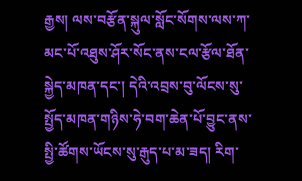རྒྱས། ལས་བརྩོན་སྐུལ་སློང་སོགས་ལས་ཀ་མང་པོ་འཐུས་ཤོར་སོང་ནས་ངལ་རྩོལ་ཐོན་སྐྱེད་མཁན་དང་། དེའི་འབྲས་བུ་ལོངས་སུ་སྤྱོད་མཁན་གཉིས་ཧེ་བག་ཆེན་པོ་བྱུང་ནས་སྤྱི་ཚོགས་ཡོངས་སུ་རྒུད་པ་མ་ཟད། རིག་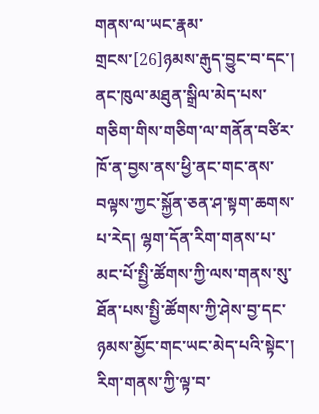གནས་ལ་ཡང་རྣམ་གྲངས་[26]ཉམས་རྒུད་བྱུང་བ་དང་། ནང་ཁུལ་མཐུན་སྒྲིལ་མེད་པས་གཅིག་གིས་གཅིག་ལ་གནོན་བཙིར་ཁོ་ན་བྱས་ནས་ཕྱི་ནང་གང་ནས་བལྟས་ཀྱང་སྐྱོན་ཅན་ཤ་སྟག་ཆགས་པ་རེད། ལྷག་དོན་རིག་གནས་པ་མང་པོ་སྤྱི་ཚོགས་ཀྱི་ལས་གནས་སུ་ཐོན་པས་སྤྱི་ཚོགས་ཀྱི་ཤེས་བྱ་དང་ཉམས་མྱོང་གང་ཡང་མེད་པའི་སྟེང་། རིག་གནས་ཀྱི་ལྟ་བ་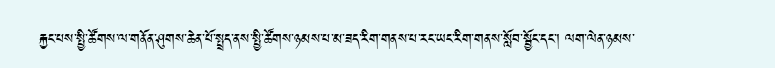རྐྱང་པས་སྤྱི་ཚོགས་ལ་གནོན་ཤུགས་ཆེན་པོ་སྤྲད་ནས་སྤྱི་ཚོགས་ཉམས་པ་མ་ཟད་རིག་གནས་པ་རང་ཡང་རིག་གནས་སློབ་སྦྱོང་དང་། ལག་ལེན་ཉམས་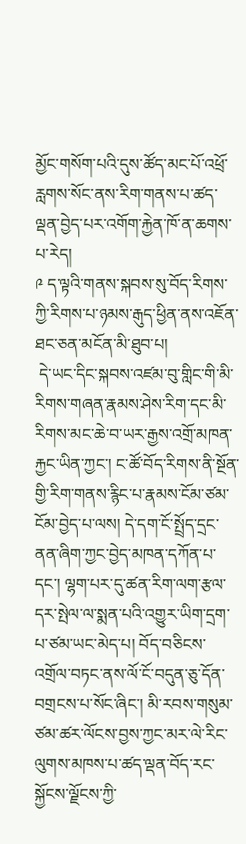མྱོང་གསོག་པའི་དུས་ཚོད་མང་པོ་འཕྲོ་རླགས་སོང་ནས་རིག་གནས་པ་ཚད་ལྡན་བྱེད་པར་འགོག་རྐྱེན་ཁོ་ན་ཆགས་པ་རེད།
༩ ད་ལྟའི་གནས་སྐབས་སུ་བོད་རིགས་ཀྱི་རིགས་པ་ཉམས་རྒུད་ཕྱིན་ནས་འཇོན་ཐང་ཅན་མངོན་མི་ཐུབ་པ།
 དེ་ཡང་དིང་སྐབས་འཛམ་བུ་གླིང་གི་མི་རིགས་གཞན་རྣམས་ཤེས་རིག་དང་མི་རིགས་མང་ཆེ་བ་ཡར་རྒྱས་འགྲོ་མཁན་རྐྱང་ཡིན་ཀྱང་། ང་ཚོ་བོད་རིགས་ནི་སྔོན་གྱི་རིག་གནས་རྙིང་པ་རྣམས་ངོམ་ཙམ་ངོམ་བྱེད་པ་ལས། དེ་དག་ངོ་སྤྲོད་དྲང་ནན་ཞིག་ཀྱང་བྱེད་མཁན་དཀོན་པ་དང་། ལྷག་པར་དུ་ཚན་རིག་ལག་རྩལ་དར་སྤེལ་ལ་སྨན་པའི་འགྱུར་ཡིག་དྲག་པ་ཙམ་ཡང་མེད་པ། བོད་བཅིངས་འགྲོལ་བཏང་ནས་ལོ་ངོ་བདུན་ཅུ་དོན་བགྲངས་པ་སོང་ཞིང་། མི་རབས་གསུམ་ཙམ་ཚར་ལོངས་བྱས་ཀྱང་མར་ལེ་རིང་ལུགས་མཁས་པ་ཚད་ལྡན་བོད་རང་སྐྱོངས་ལྗོངས་ཀྱི་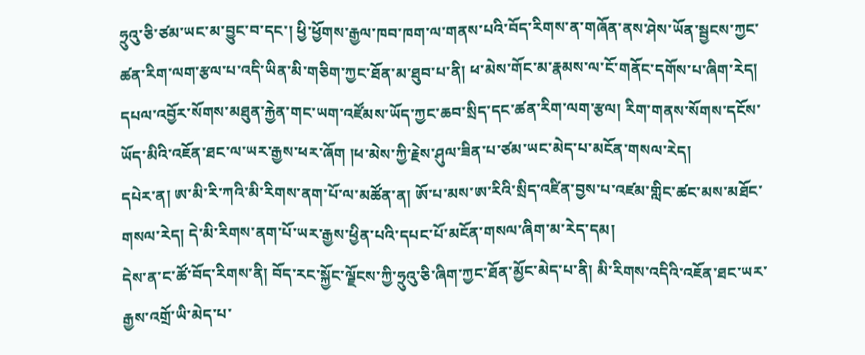ཧྲུའུ་ཅི་ཙམ་ཡང་མ་བྱུང་བ་དང་། ཕྱི་ཕྱོགས་རྒྱལ་ཁབ་ཁག་ལ་གནས་པའི་བོད་རིགས་ན་གཞོན་ནས་ཤེས་ཡོན་སྦྱངས་ཀྱང་ཚན་རིག་ལག་རྩལ་པ་འདི་ཡིན་མི་གཅིག་ཀྱང་ཐོན་མ་ཐུབ་པ་ནི། ཕ་མེས་གོང་མ་རྣམས་ལ་ངོ་གནོང་དགོས་པ་ཞིག་རེད། དཔལ་འབྱོར་སོགས་མཐུན་རྐྱེན་གང་ཡག་འཛོམས་ཡོད་ཀྱང་ཆབ་སྲིད་དང་ཚན་རིག་ལག་རྩལ། རིག་གནས་སོགས་དངོས་ཡོད་མིའི་འཇོན་ཐང་ལ་ཡར་རྒྱས་ཕར་ཞོག །ཕ་མེས་ཀྱི་རྗེས་ཤུལ་ཟིན་པ་ཙམ་ཡང་མེད་པ་མངོན་གསལ་རེད།
དཔེར་ན། ཨ་མི་རི་ཀའི་མི་རིགས་ནག་པོ་ལ་མཚོན་ན། ཨོ་པ་མས་ཨ་རིའི་སྲིད་འཛིན་བྱས་པ་འཛམ་གླིང་ཚང་མས་མཐོང་གསལ་རེད། དེ་མི་རིགས་ནག་པོ་ཡར་རྒྱས་ཕྱིན་པའི་དཔང་པོ་མངོན་གསལ་ཞིག་མ་རེད་དམ།
དེས་ན་ང་ཚོ་བོད་རིགས་ནི། བོད་རང་སྐྱོང་ལྗོངས་ཀྱི་ཧྲུའུ་ཅི་ཞིག་ཀྱང་ཐོན་མྱོང་མེད་པ་ནི། མི་རིགས་འདིའི་འཇོན་ཐང་ཡར་རྒྱས་འགྲོ་ཡི་མེད་པ་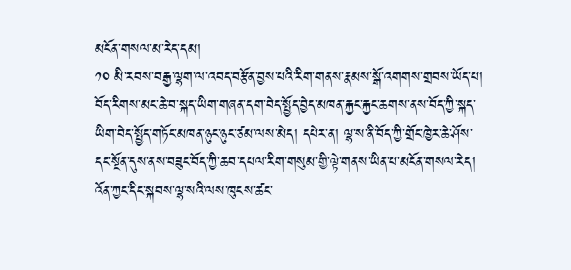མངོན་གསལ་མ་རེད་དམ།
༡༠ མི་རབས་བརྒྱ་ལྷག་ལ་འབད་བརྩོན་བྱས་པའི་རིག་གནས་རྣམས་སྒོ་འགགས་གྲབས་ཡོད་པ།
བོད་རིགས་མང་ཆེ་བ་སྐད་ཡིག་གཞན་དག་བེད་སྤྱོད་བྱེད་མཁན་རྐྱང་རྐྱང་ཆགས་ནས་བོད་ཀྱི་སྐད་ཡིག་བེད་སྤྱོད་གཏོང་མཁན་ཉུང་ཉུང་ཙམ་ལས་མེད། དཔེར་ན། ལྷ་ས་ནི་བོད་ཀྱི་གྲོང་ཁྱེར་ཆེ་ཤོས་དང་སྔོན་དུས་ནས་བཟུང་བོད་ཀྱི་ཆབ་དཔལ་རིག་གསུམ་གྱི་ལྟེ་གནས་ཡིན་པ་མངོན་གསལ་རེད། འོན་ཀྱང་དིང་སྐབས་ལྷ་སའི་ལས་ཁུངས་ཚང་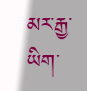མར་རྒྱ་ཡིག་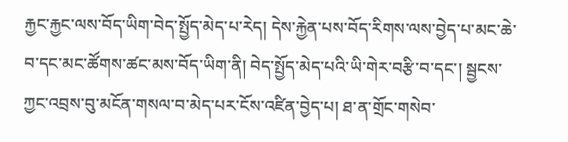རྐྱང་རྐྱང་ལས་བོད་ཡིག་བེད་སྤྱོད་མེད་པ་རེད། དེས་རྐྱེན་པས་བོད་རིགས་ལས་བྱེད་པ་མང་ཆེ་བ་དང་མང་ཚོགས་ཚང་མས་བོད་ཡིག་ནི། བེད་སྤྱོད་མེད་པའི་ཡི་གེར་བརྩི་བ་དང་། སྦྱངས་ཀྱང་འབྲས་བུ་མངོན་གསལ་བ་མེད་པར་ངོས་འཛིན་བྱེད་པ། ཐ་ན་གྲོང་གསེབ་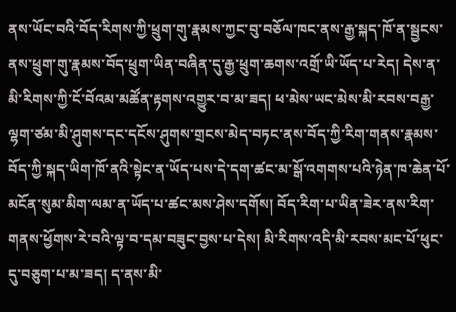ནས་ཡོང་བའི་བོད་རིགས་ཀྱི་ཕྲུག་གུ་རྣམས་ཀྱང་བུ་བཅོལ་ཁང་ནས་རྒྱ་སྐད་ཁོ་ན་སྦྱངས་ནས་ཕྲུག་གུ་རྣམས་བོད་ཕྲུག་ཡིན་བཞིན་དུ་རྒྱ་ཕྲུག་ཆགས་འགྲོ་ཡི་ཡོད་པ་རེད། དེས་ན་མི་རིགས་ཀྱི་ངོ་བོའམ་མཚོན་རྟགས་འགྱུར་བ་མ་ཟད། ཕ་མེས་ཡང་མེས་མི་རབས་བརྒྱ་ལྷག་ཙམ་མི་ཤུགས་དང་དངོས་ཤུགས་གྲངས་མེད་བཏང་ནས་བོད་ཀྱི་རིག་གནས་རྣམས་བོད་ཀྱི་སྐད་ཡིག་ཁོ་ནའི་སྟེང་ན་ཡོད་པས་དེ་དག་ཚང་མ་སྒོ་འགགས་པའི་ཉེན་ཁ་ཆེན་པོ་མངོན་སུམ་མིག་ལམ་ན་ཡོད་པ་ཚང་མས་ཤེས་དགོས། བོད་རིག་པ་ཡིན་ཟེར་ནས་རིག་གནས་ཕྱོགས་རེ་བའི་ལྟ་བ་དམ་བཟུང་བྱས་པ་དེས། མི་རིགས་འདི་མི་རབས་མང་པོ་ཕུང་དུ་བཅུག་པ་མ་ཟད། ད་ནས་མི་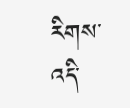རིགས་འདི་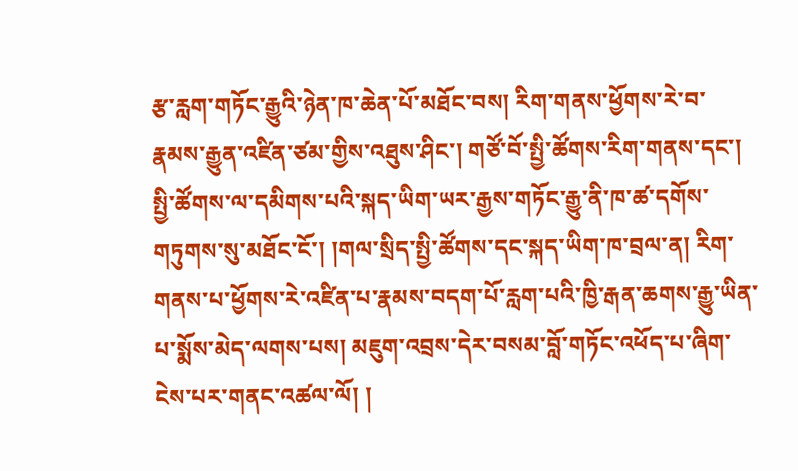རྩ་རླག་གཏོང་རྒྱུའི་ཉེན་ཁ་ཆེན་པོ་མཐོང་བས། རིག་གནས་ཕྱོགས་རེ་བ་རྣམས་རྒྱུན་འཛིན་ཙམ་གྱིས་འཐུས་ཤིང་། གཙོ་བོ་སྤྱི་ཚོགས་རིག་གནས་དང་། སྤྱི་ཚོགས་ལ་དམིགས་པའི་སྐད་ཡིག་ཡར་རྒྱས་གཏོང་རྒྱུ་ནི་ཁ་ཚ་དགོས་གཏུགས་སུ་མཐོང་ངོ་། །གལ་སྲིད་སྤྱི་ཚོགས་དང་སྐད་ཡིག་ཁ་བྲལ་ན། རིག་གནས་པ་ཕྱོགས་རེ་འཛིན་པ་རྣམས་བདག་པོ་རླག་པའི་ཁྱི་རྒན་ཆགས་རྒྱུ་ཡིན་པ་སྨོས་མེད་ལགས་པས། མཇུག་འབྲས་དེར་བསམ་བློ་གཏོང་འཕོད་པ་ཞིག་ངེས་པར་གནང་འཚལ་ལོ། །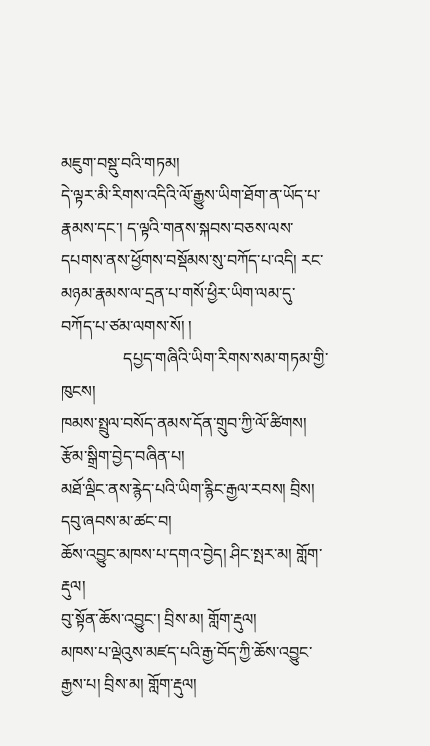མཇུག་བསྡུ་བའི་གཏམ།
དེ་ལྟར་མི་རིགས་འདིའི་ལོ་རྒྱུས་ཡིག་ཐོག་ན་ཡོད་པ་རྣམས་དང་། ད་ལྟའི་གནས་སྐབས་བཅས་ལས་དཔགས་ནས་ཕྱོགས་བསྡོམས་སུ་བཀོད་པ་འདི། རང་མཉམ་རྣམས་ལ་དྲན་པ་གསོ་ཕྱིར་ཡིག་ལམ་དུ་བཀོད་པ་ཙམ་ལགས་སོ། །
               དཔྱད་གཞིའི་ཡིག་རིགས་སམ་གཏམ་གྱི་ཁུངས།
ཁམས་སྤྲུལ་བསོད་ནམས་དོན་གྲུབ་ཀྱི་ལོ་ཚིགས། རྩོམ་སྒྲིག་བྱེད་བཞིན་པ།
མཐོ་ལྡིང་ནས་རྙེད་པའི་ཡིག་རྙིང་རྒྱལ་རབས། བྲིས། དབུ་ཞབས་མ་ཚང་བ།
ཆོས་འབྱུང་མཁས་པ་དགའ་བྱེད། ཤིང་སྤར་མ། གློག་རྡུལ།
བུ་སྟོན་ཆོས་འབྱུང་། བྲིས་མ། གློག་རྡུལ།
མཁས་པ་ལྡེའུས་མཛད་པའི་རྒྱ་བོད་ཀྱི་ཆོས་འབྱུང་རྒྱས་པ། བྲིས་མ། གློག་རྡུལ།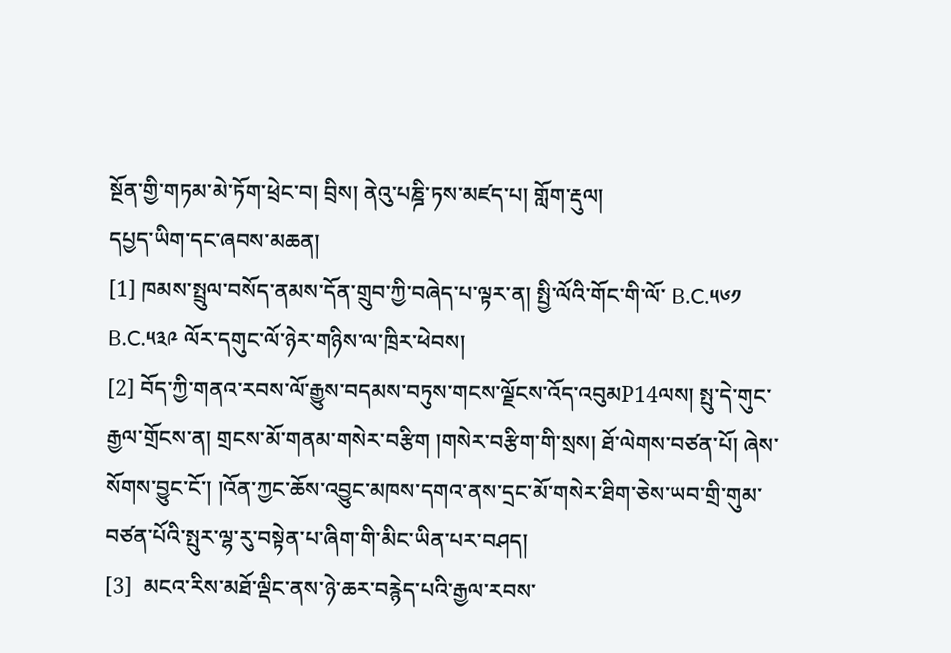སྔོན་གྱི་གཏམ་མེ་ཏོག་ཕྲེང་བ། བྲིས། ནེའུ་པཎྜི་ཏས་མཛད་པ། གློག་རྡུལ།
དཔྱད་ཡིག་དང་ཞབས་མཆན།
[1] ཁམས་སྤྲུལ་བསོད་ནམས་དོན་གྲུབ་ཀྱི་བཞེད་པ་ལྟར་ན། སྤྱི་ལོའི་གོང་གི་ལོ་ B.C.༥༦༡ B.C.༥༣༩ ལོར་དགུང་ལོ་ཉེར་གཉིས་ལ་ཁྲིར་ཕེབས།
[2] བོད་ཀྱི་གནའ་རབས་ལོ་རྒྱུས་བདམས་བཏུས་གངས་ལྗོངས་འོད་འབུམP14ལས། སྤུ་དེ་གུང་རྒྱལ་གྲོངས་ན། གྲངས་མོ་གནམ་གསེར་བརྩིག །གསེར་བརྩིག་གི་སྲས། ཐོ་ལེགས་བཙན་པོ། ཞེས་སོགས་བྱུང་ངོ་། །འོན་ཀྱང་ཆོས་འབྱུང་མཁས་དགའ་ནས་དྲང་མོ་གསེར་ཐིག་ཅེས་ཡབ་གྲི་གུམ་བཙན་པོའི་སྤུར་ལྷ་རུ་བསྟེན་པ་ཞིག་གི་མིང་ཡིན་པར་བཤད།
[3]  མངའ་རིས་མཐོ་ལྡིང་ནས་ཉེ་ཆར་བརྙེད་པའི་རྒྱལ་རབས་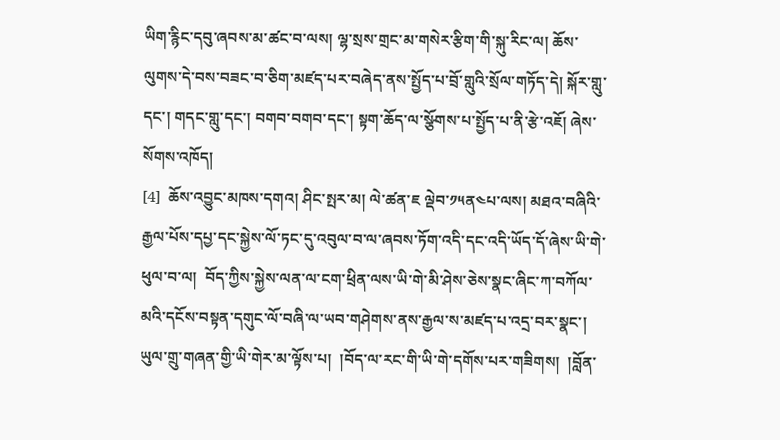ཡིག་རྙིང་དབུ་ཞབས་མ་ཚང་བ་ལས། ལྷ་སྲས་གྲང་མ་གསེར་རྩིག་གི་སྐུ་རིང་ལ། ཆོས་ལུགས་དེ་བས་བཟང་བ་ཅིག་མཛད་པར་བཞེད་ནས་སྤྱོད་པ་བྲོ་གླུའི་སྲོལ་གཏོད་དེ། སྐོར་གླུ་དང་། གདང་གླུ་དང་། བགབ་བགབ་དང་། སྟག་ཆོད་ལ་སྩོགས་པ་སྤྱོད་པ་ནི་རྩེ་འཇོ། ཞེས་སོགས་འཁོད།
[4]  ཆོས་འབྱུང་མཁས་དགའ། ཤིང་སྤར་མ། ལེ་ཚན་ཇ ལྡེབ་༡༥ན༤པ་ལས། མཐའ་བཞིའི་རྒྱལ་པོས་དཔྱ་དང་སྐྱེས་ལོ་ཏང་དུ་འབུལ་བ་ལ་ཞབས་ཏོག་འདི་དང་འདི་ཡོད་དོ་ཞེས་ཡི་གེ་ཕུལ་བ་ལ།  བོད་ཀྱིས་སྐྱེས་ལན་ལ་ངག་ཕྲིན་ལས་ཡི་གེ་མི་ཤེས་ཅེས་སྣང་ཞིང་ཀ་བཀོལ་མའི་དངོས་བསྟན་དགུང་ལོ་བཞི་ལ་ཡབ་གཤེགས་ནས་རྒྱལ་ས་མཛད་པ་འདྲ་བར་སྣང་།  ཡུལ་གྲུ་གཞན་གྱི་ཡི་གེར་མ་ལྟོས་པ།  །བོད་ལ་རང་གི་ཡི་གེ་དགོས་པར་གཟིགས།  །བློན་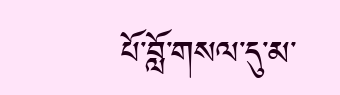པོ་བློ་གསལ་དུ་མ་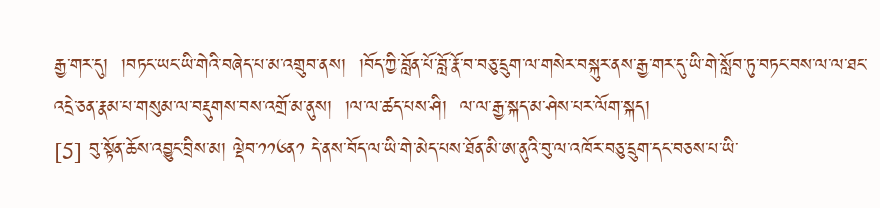རྒྱ་གར་དུ།  །བཏང་ཡང་ཡི་གེའི་བཞེད་པ་མ་འགྲུབ་ནས།  །བོད་ཀྱི་བློན་པོ་བློ་རྣོ་བ་བཅུ་དྲུག་ལ་གསེར་བསྐུར་ནས་རྒྱ་གར་དུ་ཡི་གེ་སློབ་ཏུ་བཏང་བས་ལ་ལ་ཐང་འདྲེ་ཅན་རྣམ་པ་གསུམ་ལ་བརྡུགས་བས་འགྲོ་མ་ནུས།  །ལ་ལ་ཚད་པས་ཤི།  ལ་ལ་རྒྱ་སྐད་མ་ཤེས་པར་ལོག་སྐད།
[5] བུ་སྟོན་ཆོས་འབྱུང་བྲིས་མ། ལྡེབ་༡༡༦ན༡ དེ་ནས་བོད་ལ་ཡི་གེ་མེད་པས་ཐོན་མི་ཨ་ནུའི་བུ་ལ་འཁོར་བཅུ་དྲུག་དང་བཅས་པ་ཡི་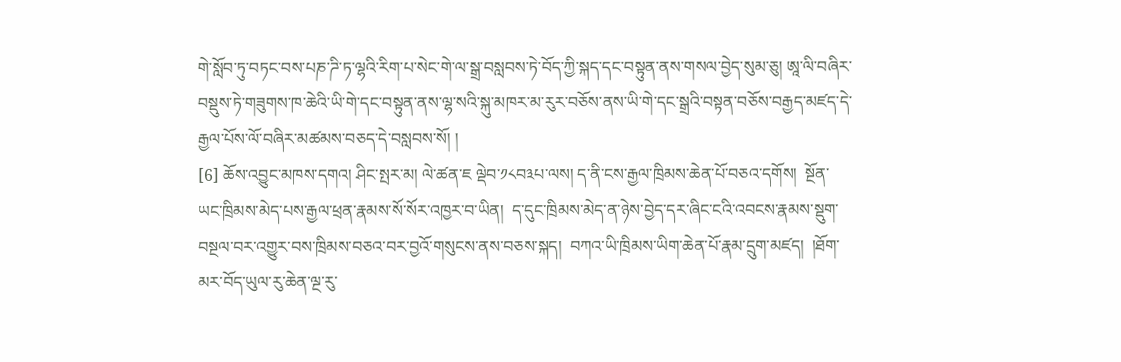གེ་སློབ་ཏུ་བཏང་བས་པཎ་ཌི་ཏ་ལྷའི་རིག་པ་སེང་གེ་ལ་སྒྲ་བསླབས་ཏེ་བོད་ཀྱི་སྐད་དང་བསྟུན་ནས་གསལ་བྱེད་སུམ་ཅུ། ཨཱ་ལི་བཞིར་བསྡུས་ཏེ་གཟུགས་ཁ་ཆེའི་ཡི་གེ་དང་བསྟུན་ནས་ལྷ་སའི་སྐུ་མཁར་མ་རུར་བཅོས་ནས་ཡི་གེ་དང་སྒྲའི་བསྟན་བཅོས་བརྒྱད་མཛད་དེ་རྒྱལ་པོས་ལོ་བཞིར་མཚམས་བཅད་དེ་བསླབས་སོ། །
[6] ཆོས་འབྱུང་མཁས་དགའ། ཤིང་སྤར་མ། ལེ་ཚན་ཇ ལྡེབ་༡༨བ༣པ་ལས། ད་ནི་ངས་རྒྱལ་ཁྲིམས་ཆེན་པོ་བཅའ་དགོས།  སྔོན་ཡང་ཁྲིམས་མེད་པས་རྒྱལ་ཕྲན་རྣམས་སོ་སོར་འཁྱར་བ་ཡིན།  ད་དུང་ཁྲིམས་མེད་ན་ཉེས་བྱེད་དར་ཞིང་ངའི་འབངས་རྣམས་སྡུག་བསྔལ་བར་འགྱུར་བས་ཁྲིམས་བཅའ་བར་བྱའོ་གསུངས་ནས་བཅས་སྐད།  བཀའ་ཡི་ཁྲིམས་ཡིག་ཆེན་པོ་རྣམ་དྲུག་མཛད།  །ཐོག་མར་བོད་ཡུལ་རུ་ཆེན་ལྔ་རུ་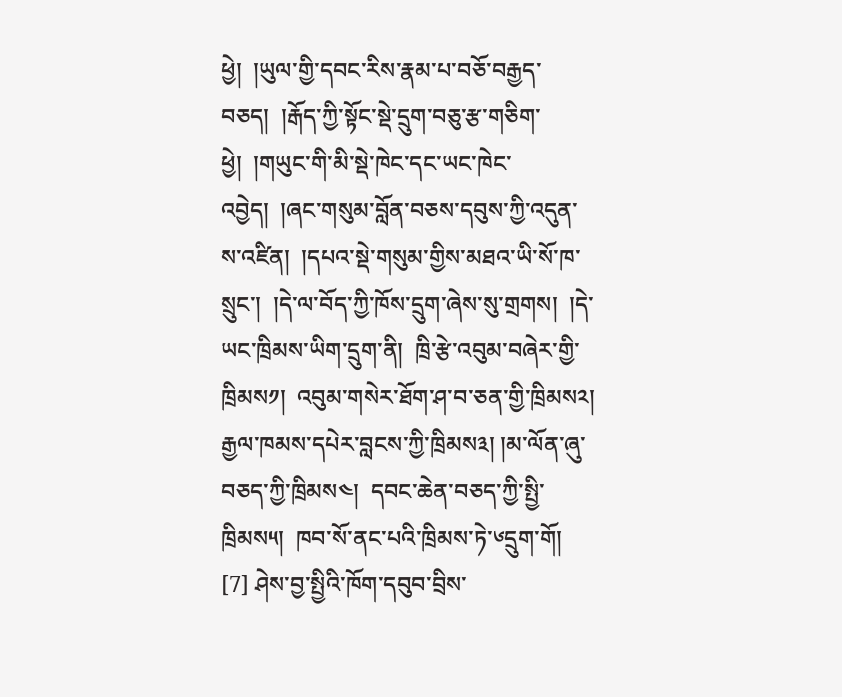ཕྱེ།  །ཡུལ་གྱི་དབང་རིས་རྣམ་པ་བཅོ་བརྒྱད་བཅད།  །རྒོད་ཀྱི་སྟོང་སྡེ་དྲུག་བཅུ་རྩ་གཅིག་ཕྱེ།  །གཡུང་གི་མི་སྡེ་ཁེང་དང་ཡང་ཁེང་འབྱེད།  །ཞང་གསུམ་བློན་བཅས་དབུས་ཀྱི་འདུན་ས་འཛིན།  །དཔའ་སྡེ་གསུམ་གྱིས་མཐའ་ཡི་སོ་ཁ་སྲུང་།  །དེ་ལ་བོད་ཀྱི་ཁོས་དྲུག་ཞེས་སུ་གྲགས།  །དེ་ཡང་ཁྲིམས་ཡིག་དྲུག་ནི།  ཁྲི་རྩེ་འབུམ་བཞེར་གྱི་ཁྲིམས༡།  འབུམ་གསེར་ཐོག་ཤ་བ་ཅན་གྱི་ཁྲིམས༢། རྒྱལ་ཁམས་དཔེར་བླངས་ཀྱི་ཁྲིམས༣། །མ་ལོན་ཞུ་བཅད་ཀྱི་ཁྲིམས༤།  དབང་ཆེན་བཅད་ཀྱི་སྤྱི་ཁྲིམས༥།  ཁབ་སོ་ནང་པའི་ཁྲིམས་ཏེ་༦དྲུག་གོ།
[7] ཤེས་བྱ་སྤྱིའི་ཁོག་དབུབ་བྲིས་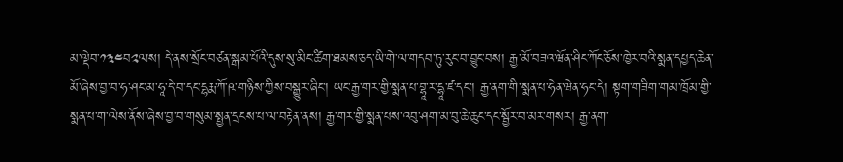མ་ལྡེབ་༡༣༤བ༢ལས། དེ་ནས་སྲོང་བཙན་སྒམ་པོའི་དུས་སུ་མིང་ཚིག་ཐམས་ཅད་ཡི་གེ་ལ་གདབ་ཏུ་རུང་བ་བྱུང་བས། རྒྱ་མོ་བཟའ་ཝོན་ཤིང་ཀོང་ཅོས་ཁྱེར་བའི་སྨན་དཔྱད་ཆེན་མོ་ཞེས་བྱ་བ་ཧ་ཤང་མ་ཧཱ་དེ་བ་དང་དྷརྨ་ཀོ་ཥ་གཉིས་ཀྱིས་བསྒྱུར་ཞིང་། ཡང་རྒྱ་གར་གྱི་སྨན་པ་བྷཱ་ར་དྷཱ་ཛ་དང་། རྒྱ་ནག་གི་སྨན་པ་ཧེན་ཝེན་ཧང་དེ། སྟག་གཟིག་གམ་ཁྲོམ་གྱི་སྨན་པ་ག་ལེས་ནོས་ཞེས་བྱ་བ་གསུམ་སྤྱན་དྲངས་པ་ལ་བརྟེན་ནས། རྒྱ་གར་གྱི་སྨན་པས་འབུ་ཤག་མ་བུ་ཆེ་ཆུང་དང་སྦྱོར་བ་མར་གསར། རྒྱ་ནག་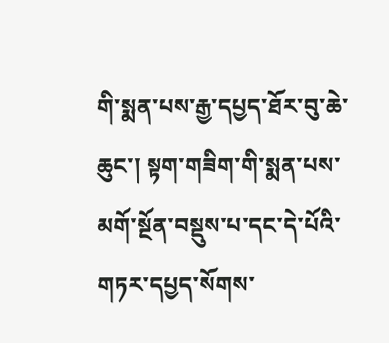གི་སྨན་པས་རྒྱ་དཔྱད་ཐོར་བུ་ཆེ་ཆུང་། སྟག་གཟིག་གི་སྨན་པས་མགོ་སྔོན་བསྡུས་པ་དང་དེ་པོའི་གཏར་དཔྱད་སོགས་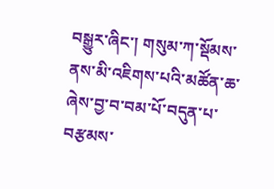བསྒྱུར་ཞིང་། གསུམ་ཀ་སྡོམས་ནས་མི་འཇིགས་པའི་མཚོན་ཆ་ཞེས་བྱ་བ་བམ་པོ་བདུན་པ་བརྩམས་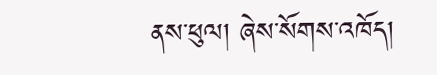ནས་ཕུལ། ཞེས་སོགས་འཁོད།